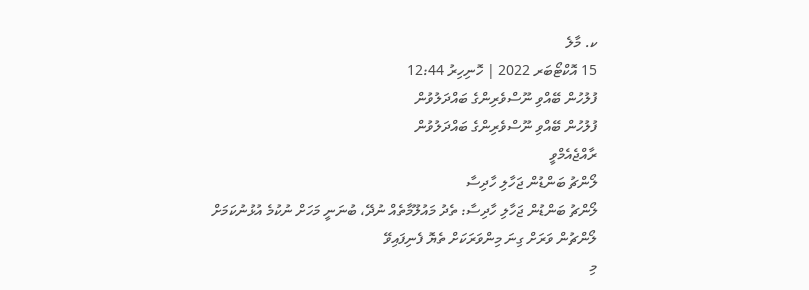ކ. މާލެ
15 އޮކްޓޯބަރ 2022 | ހޮނިހިރު 12:44
ފުލުހުން ބޭއްވި ނޫސްވެރިންގެ ބައްދަލުވުން
ފުލުހުން ބޭއްވި ނޫސްވެރިންގެ ބައްދަލުވުން
ރާއްޖެއެމްވީ
ލޯންޗު ބަންޑުން ޖަހާލި ހާދިސާ
ލޯންޗު ބަންޑުން ޖަހާލި ހާދިސާ: ތެދު މައުލޫމާތެއް ނުދޭ، ބުނަނީ މަހަށް ނުކުމެ އުޅުނުކަމަށް
ލޯންޗުން ވަރަށް ގިނަ މިންވަރަކަށް ތެޔޮ ފެނިފައިވޭ
މި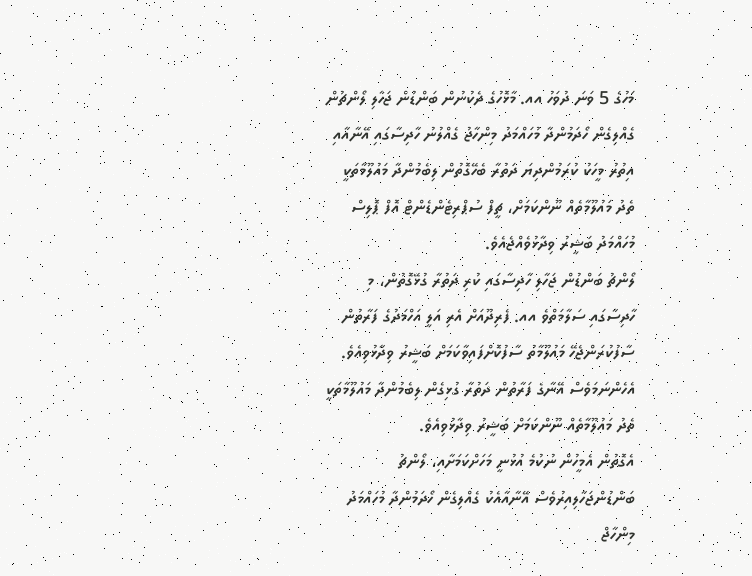މަހުގެ 5 ވަނަ ދުވަހު އއ. މާޅޮހުގެ ދެކުނުން ބަންޑުން ޖަހާލި ލޯންޗުން ގެއްލިގެން ހޯދަމުންދާ މުހައްމަދު މިންހާޖު ގެއްލުނު ހާދިސާގައި އޭނާއާއި އިތުރު މީހަކު ކުރަމުންދިޔަ ދަތުރާ ބެހޭގޮތުން ލިބެމުންދާ މައުލޫމާތަކީ ތެދު މައުލޫމާތެއް ނޫންކަމަށް، ޗީފް ސުޕްރިޓެންޑެންޓް އޮފް ޕޮލިސް މުހައްމަދު ބަޝީރު ވިދާޅުވެއްޖެއެވެ.
ލޯންޗު ބަންޑުން ޖަހާލި ހާދިސާގައި ކުރި ދަތުރާ ގުޅޭގޮތުން، މި ހާދިސާގައި ސަލާމަތްވެ އއ. ފެރިދޫއަށް އެރި އަލީ އަހްމަދުގެ ފަރާތުން ސާފުކުރަންޖެހޭ މައުލޫމާތު ސާފުކޮށްފައިވާކަމަށް ބަޝީރު ވިދާޅުވިއެވެ. އެހެންނަމަވެސް އޭނާގެ ފަރާތުން ދަތުރާ ގުޅިގެން ލިބެމުންދާ މައުލޫމާތަކީ ތެދު މައުލޫމާތެއް ނޫންކަމަށް ބަޝީރު ވިދާޅުވިއެވެ.
އެގޮތުން އެމީހުން ނުކުމެ އުޅުނީ މަހަށްކަމަށާއި، ލޯންޗު ބަންޑުންޖަހާލިއިރުވެސް އޭނާއާއެކު ގެއްލިގެން ހޯދަމުންދާ މުހައްމަދު މިންހާޖް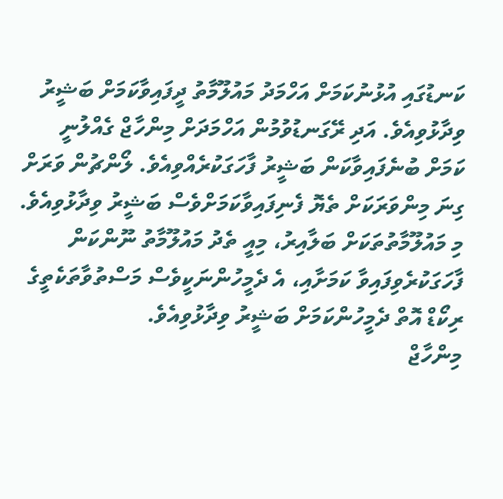ކަނޑުގައި އުޅުނުކަމަށް އަހްމަދު މައުލޫމާތު ދީފައިވާކަމަށް ބަޝީރު ވިދާޅުވިއެވެ. އަދި ރޭގަނޑުވުމުން އަހްމަދަށް މިންހާޖް ގެއްލުނީ ކަމަށް ބުނެފައިވާކަން ބަޝީރު ފާހަގަކުރެއްވިއެވެ. ލޯންޗުން ވަރަށް ގިނަ މިންވަރަކަށް ތެޔޮ ފެނިފައިވާކަމަށްވެސް ބަޝީރު ވިދާޅުވިއެވެ.
މި މައުލޫމާތުތަކަށް ބަލާއިރު، މިއީ ތެދު މައުލޫމާތު ނޫންކަން ފާހަގަކުރެވިފައިވާ ކަމަށާއި، އެ ދެމީހުންނަކީވެސް މަސްތުވާތަކެތީގެ ރިކޯޑް އޮތް ދެމީހުންކަމަށް ބަޝީރު ވިދާޅުވިއެވެ.
މިންހާޖް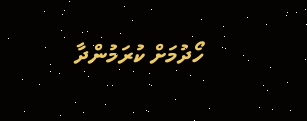ހޯދުމަށް ކުރަމުންދާ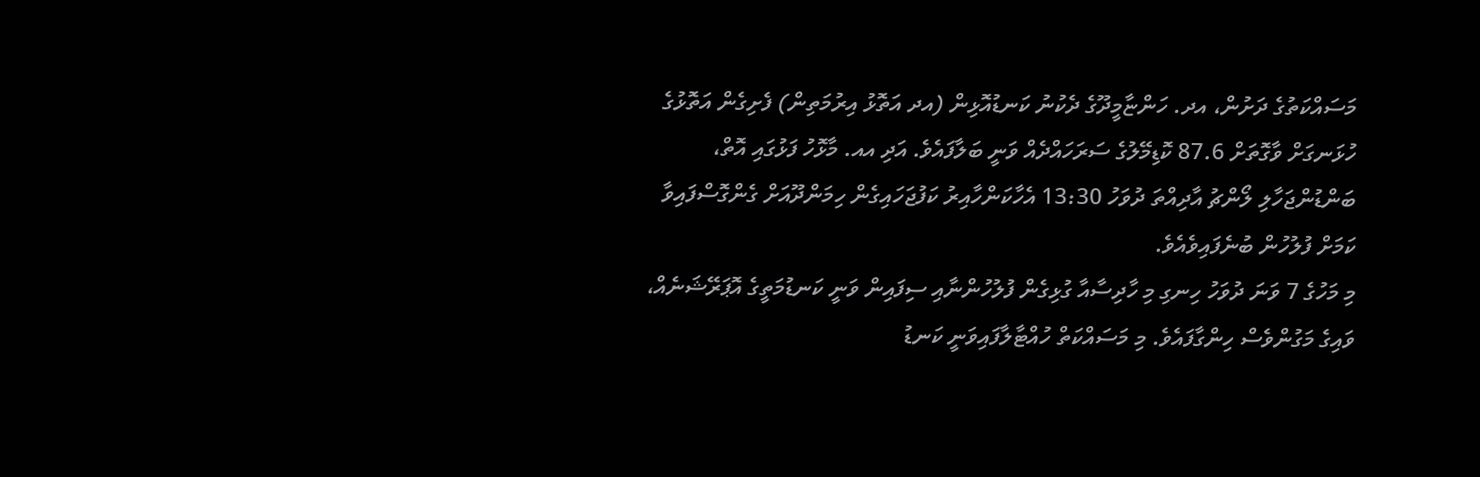މަސައްކަތުގެ ދަށުން، އދ. ހަންޏާމީދޫގެ ދެކުނު ކަނޑުއޮޅިން (އދ އަތޮޅު އިރުމަތިން) ފެށިގެން އަތޮޅުގެ ހުޅަނގަށް ވާގޮތަށް 87.6 ކޮޑިމޭލުގެ ސަރަހައްދެއް ވަނީ ބަލާފައެވެ. އަދި އއ. މާޅޮހު ފަޅުގައި އޮތް، ބަންޑުންޖަހާލި ލޯންޗު އާދިއްތަ ދުވަހު 13:30 އެހާކަންހާއިރު ކަފުޖަހައިގެން ހިމަންދޫއަށް ގެންގޮސްފައިވާ ކަމަށް ފުލުހުން ބުނެފައިވެއެވެ.
މި މަހުގެ 7 ވަނަ ދުވަހު ހިނގި މި ހާދިސާއާ ގުޅިގެން ފުލުހުންނާއި ސިފައިން ވަނީ ކަނޑުމަތީގެ އޮޕަރޭޝަނެއް، ވައިގެ މަގުންވެސް ހިންގާފައެވެ. މި މަސައްކަތް ހުއްޓާލާފައިވަނީ ކަނޑު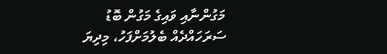މަގުންނާއި ވައިގެ މަގުން ބޮޑު ސަރަހައްދެއް ބެލުމަށްފަހު، މިދިޔަ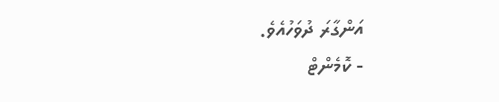އަންގާރަ ދުވަހުއެވެ.
- ކޮމެންޓް